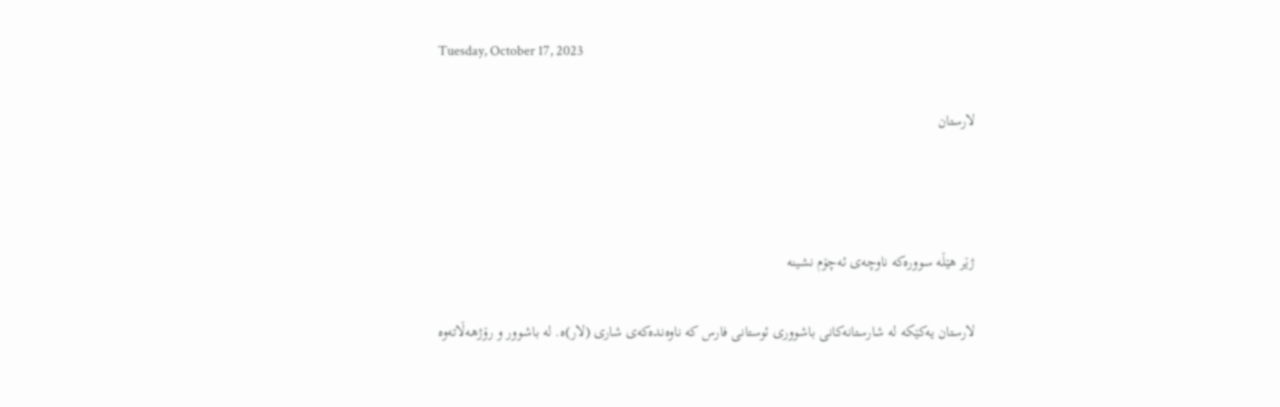Tuesday, October 17, 2023

لارستان



ژێر هێڵە سوورەکە ناوچەی ئەچۆم نشینە

لارستان یەکێکە لە شارستانەکانی باشووری ئوستانی فارس کە ناوەندەکەی شاری (لار)ە. لە باشوور و رۆژهەڵاتەوە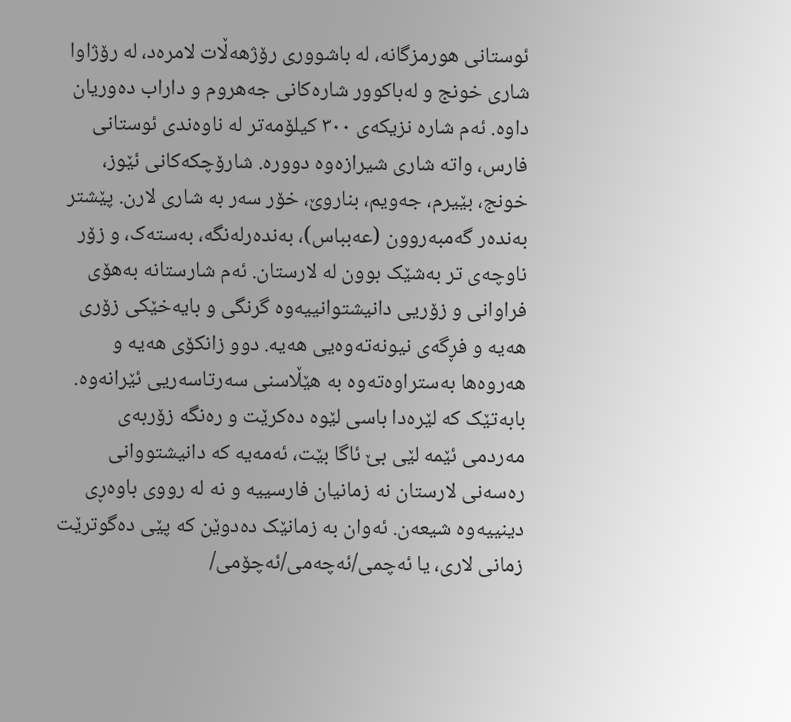ئوستانی هورمزگانە، لە باشووری رۆژهەڵات لامرەد، لە رۆژاوا شاری خونج و لەباکوور شارەکانی جەهروم و داراب دەوریان داوە. ئەم شارە نزیکەی ٣٠٠ کیلۆمەتر لە ناوەندی ئوستانی فارس، واتە شاری شیرازەوە دوورە. شارۆچکەکانی ئێوز، خونج، بێیرم، جەویم، بناروێ، خۆر سەر بە شاری لارن. پێشتر بەندەر گەمبەروون (عەبباس)، بەندەرلەنگە، بەستەک، و زۆر ناوچەی تر بەشێک بوون لە لارستان. ئەم شارستانە بەهۆی فراوانی و زۆریی دانیشتوانییەوە گرنگی و بایەخێکی زۆری هەیە و فڕگەی نیونەتەوەیی هەیە. دوو زانکۆی هەیە و هەروەها بەستراوەتەوە بە هێڵاسنی سەرتاسەریی ئێرانەوە.
بابەتێک کە لێرەدا باسی لێوە دەکرێت و رەنگە زۆربەی مەردمی ئێمە لێی بێ ئاگا بێت، ئەمەیە کە دانیشتووانی رەسەنی لارستان نە زمانیان فارسییە و نە لە رووی باوەڕی دینییەوە شیعەن. ئەوان بە زمانێک دەدوێن کە پێی دەگوترێت زمانی لاری، یا ئەچمی/ئەچەمی/ئەچۆمی/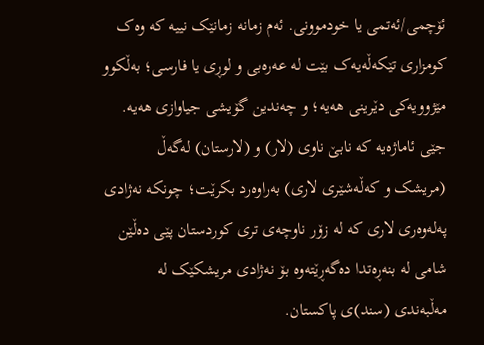ئۆچمی/ئەتمی یا خودموونی. ئەم زمانە زمانێک نییە کە وەک کومزاری تێکەڵەیەک بێت لە عەرەبی و لوڕی یا فارسی؛ بەڵکوو مێژوویەکی دێرینی هەیە؛ و چەندین گۆیشی جیاوازی هەیە. جێی ئاماژەیە کە نابێ ناوی (لار) و (لارستان) لەگەڵ (مریشک و کەڵەشێری لاری) بەراوەرد بکرێت؛ چونکە نەژادی پەلەوەری لاری کە لە زۆر ناوچەی تری کوردستان پێی دەڵێن شامی لە بنەڕەتدا دەگەڕێتەوە بۆ نەژادی مریشکێک لە مەڵبەندی (سند)ی پاکستان.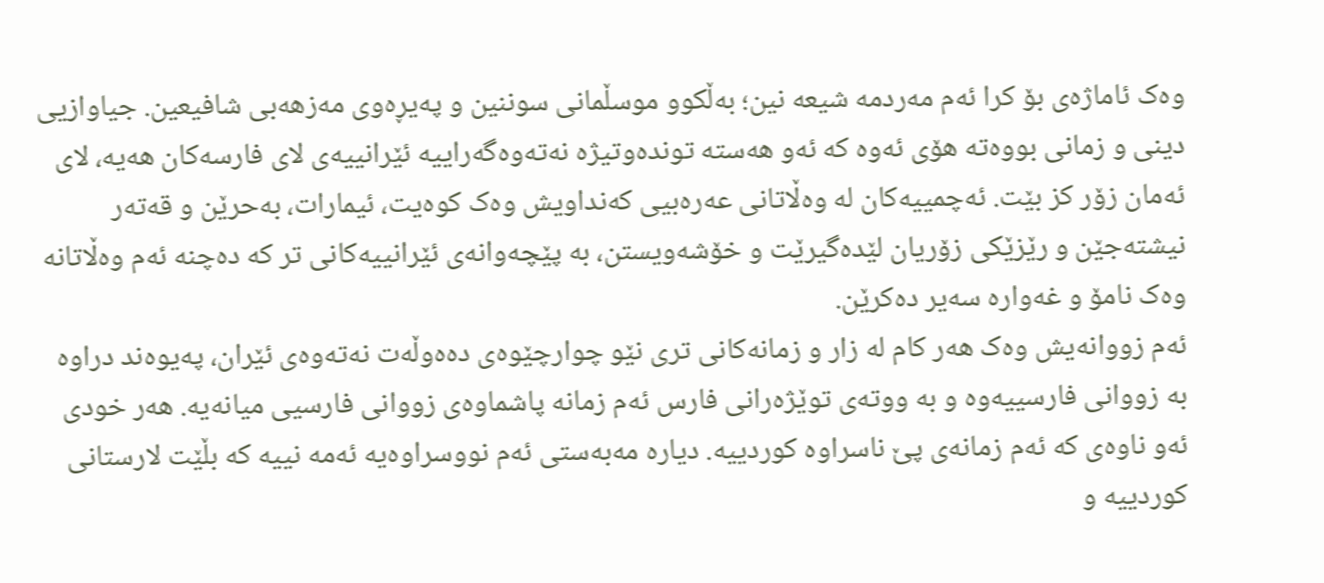وەک ئاماژەی بۆ کرا ئەم مەردمە شیعە نین؛ بەڵکوو موسڵمانی سوننین و پەیڕەوی مەزهەبی شافیعین. جیاوازیی دینی و زمانی بووەتە هۆی ئەوە کە ئەو هەستە توندەوتیژە نەتەوەگەراییە ئێرانییەی لای فارسەکان هەیە، لای ئەمان زۆر کز بێت. ئەچمییەکان لە وەڵاتانی عەرەبیی کەنداویش وەک کوەیت، ئیمارات، بەحرێن و قەتەر نیشتەجێن و رێزێکی زۆریان لێدەگیرێت و خۆشەویستن، بە پێچەوانەی ئێرانییەکانی تر کە دەچنە ئەم وەڵاتانە وەک نامۆ و غەوارە سەیر دەکرێن.
ئەم زووانەیش وەک هەر کام لە زار و زمانەکانی تری نێو چوارچێوەی دەەوڵەت نەتەوەی ئێران، پەیوەند دراوە بە زووانی فارسییەوە و بە ووتەی توێژەرانی فارس ئەم زمانە پاشماوەی زووانی فارسیی میانەیە. هەر خودی ئەو ناوەی کە ئەم زمانەی پێ ناسراوە کوردییە. دیارە مەبەستی ئەم نووسراوەیە ئەمە نییە کە بڵێت لارستانی کوردییە و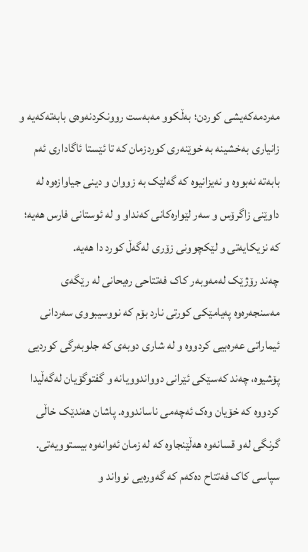مەردمەکەیشی کوردن؛ بەڵکوو مەبەست روونکردنەوەی بابەتەکەیە و زانیاری بەخشینە بە خوێنەری کوردزمان کە تا ئێستا ئاگاداری ئەم بابەتە نەبووە و نەیزانیوە کە گەلێک بە زووان و دینی جیاوازەوە لە داوێنی زاگرۆس و سەر لێوارەکانی کەنداو و لە ئوستانی فارس هەیە؛ کە نزیکایەتی و لێکچوونی زۆری لەگەڵ کورد دا هەیە.
چەند رۆژێک لەمەوبەر کاک فەتتاحی رەیحانی لە رێگەی مەسنجەرەوە پەیامێکی کورتی نارد بۆم کە نووسیبووی سەردانی ئیماراتی عەرەبیی کردووە و لە شاری دوبەی کە جلوبەرگی کوردیی پۆشیوە، چەند کەسێکی ئێرانی دوواندوویانە و گفتوگۆیان لەگەڵیدا کردووە کە خۆیان وەک ئەچەمی ناساندووە. پاشان هەندێک خاڵی گرنگی لەو قسانەوە هەڵێنجاوە کە لە زمان ئەوانەوە بیستوویەتی. سپاسی کاک فەتتاح دەکەم کە گەورەیی نوواند و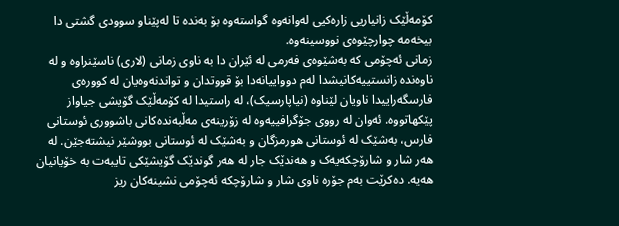کۆمەڵێک زانیاریی زارەکیی لەوانەوە گواستەوە بۆ بەندە تا لەپێناو سوودی گشتی دا بیخەمە چوارچێوەی نووسینەوە.
زمانی ئەچۆمی کە بەشێوەی فەرمی لە ئێران دا بە ناوی زمانی (لاری) ناسێنراوە و لە ناوەندە زانستییەکانیشدا لەم دوواییانەدا بۆ قووتدان و تواندنەوەیان لە کوورەی فارسگەراییدا ناویان لێناوە (نیاپارسیک)، لە راستیدا لە کۆمەڵێک گۆیشی جیاواز پێکهاتووە. ئەوان لە رووی جۆگرافییەوە لە زۆرینەی مەڵبەندەکانی باشووری ئوستانی فارس، بەشێک لە ئوستانی هورمزگان و بەشێک لە ئوستانی بووشێر نیشتەجێن. لە هەر شار و شارۆچکەیەک و هەندێک جار لە هەر گوندێک گۆیشێکی تایبەت بە خۆیانیان هەیە. دەکرێت بەم جۆرە ناوی شار و شارۆچکە ئەچۆمی نشینەکان ریز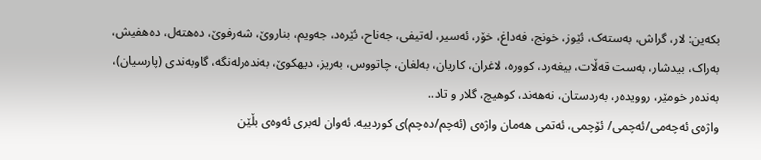بکەین: لار، گراش، بەستەک، ئێوز، خونج، فەداغ، خۆر، ئەسیر، لەتیفی، جەناح، ئێرەد، جەویم، بناروێ، شەرفوێ، دەهتەل، دەهفیش، بەراک، بیدشار، بەست قەڵات، بیغەرد، کوورە، لاغران، کاریان، بەلغان، چاتووس، بەریز، دیھکوێ، بەندەرلەنگە، گاوبەندی (پارسیان)، بەندەر خومێر، روویدەر، بەردستان، نەهەند، کوهیچ، گلار و تاد..
واژەی ئەچەمی/ئەچمی/ ئۆچمی، ئەتمی هەمان واژەی (ئەچم/دەچم)ی کوردییە. ئەوان لەبری ئەوەی بڵێن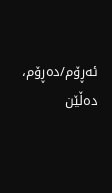ئەڕۆم/دەڕۆم، دەڵێن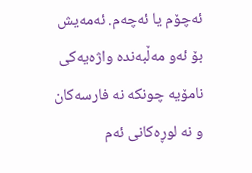ئەچۆم یا ئەچەم. ئەمەیش بۆ ئەو مەڵبەندە واژەیەکی نامۆیە چونکە نە فارسەکان و نە لوڕەکانی ئەم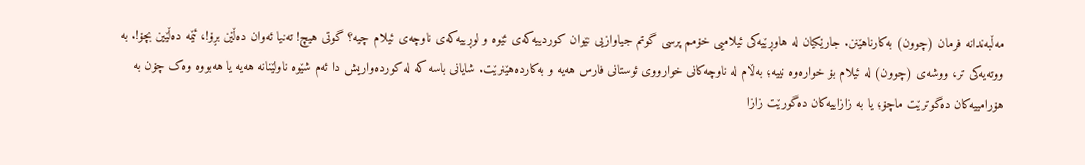مەڵبەندانە فرمان (چوون) بەکارناهێنن. جارێکیان لە هاوڕێیەکی ئیلامیی خۆمم پرسی گوتم جیاوازیی نێوان کوردییەکەی ئێوە و لوڕییەکەی ناوچەی ئیلام چیە؟ گوتی هیچ! تەنیا ئەوان دەڵێن بڕۆ!، ئێمە دەڵێین بچۆ!. بە ووتەیەکی تر، ووشەی (چوون) لە ئیلام بۆ خوارەوە نییە؛ بەڵام لە ناوچەکانی خوارووی ئوستانی فارس هەیە و بەکاردەهێنرێت. شایانی باسە کە لە کوردەواریش دا ئەم شێوە ناولێنانە هەیە یا هەبووە وەک چۆن بە هۆرامییەکان دەگوترێت ماچۆ؛ یا بە زازاییەکان دەگورێت زازا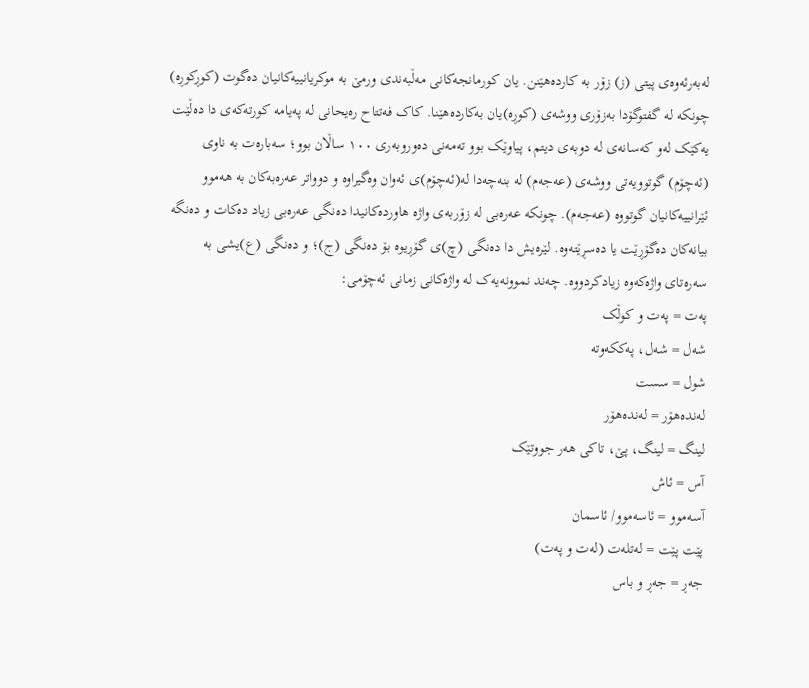لەبەرئەوەی پیتی (ز) زۆر بە کاردەهێنن. یان کورمانجەکانی مەڵبەندی ورمێ بە موکریانییەکانیان دەگوت (کوڕکوڕە) چونکە لە گفتوگۆدا بەزۆری ووشەی (کوڕە)یان بەکاردەهێنا. کاک فەتتاح رەیحانی لە پەیامە کورتەکەی دا دەڵێت یەکێک لەو کەسانەی لە دوبەی دیتم، پیاوێک بوو تەمەنی دەوروبەری ١٠٠ ساڵان بوو؛ سەبارەت بە ناوی (ئەچۆم) گوتوویەتی ووشەی (عەجەم) لە بنەچەدا لە(ئەچۆم)ی ئەوان وەگیراوە و دوواتر عەرەبەکان بە هەموو ئێرانییەکانیان گوتووە (عەجەم). چونکە عەرەبی لە زۆربەی واژە هاوردەکانیدا دەنگی عەرەبی زیاد دەکات و دەنگە بیانەکان دەگۆڕێت یا دەسڕێتەوە. لێرەیش دا دەنگی (چ)ی گۆڕیوە بۆ دەنگی (ج)؛ و دەنگی (ع)یشی بە سەرەتای واژەکەوە زیادکردووە. چەند نموونەیەک لە واژەکانی زمانی ئەچۆمی:
پەت = پەت و کوڵک
شەل = شەل، پەککەوتە
شول = سست
لەندەهۆر = لەندەهۆر
لینگ = لینگ، پێ، تاکی هەر جووتێک
آس = ئاش
آسەموو = ئاسەموو/ ئاسمان
پێت پێت = لەتلەت (لەت و پەت)
جەڕ = جەڕ و باس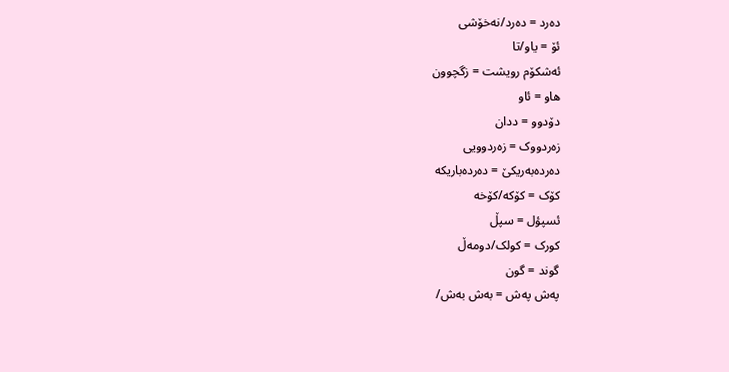دەرد = دەرد/نەخۆشی
ئۆ = یاو/تا
ئەشکۆم رویشت = زگچوون
هاو = ئاو
دۆدوو = ددان
زەردووک = زەردوویی
دەردەبەریکێ = دەردەباریکە
کۆک = کۆکە/کۆخە
ئسپؤل = سپڵ
کورک = کولک/دومەڵ
گوند = گون
پەش پەش = بەش بەش/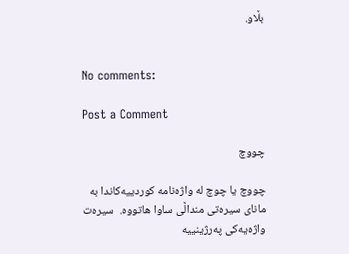بڵاو.


No comments:

Post a Comment

چووچ

چووچ یا چوچ لە واژەنامە کوردییەکاندا بە مانای سیرەتی منداڵی ساوا هاتووە.  سیرەت واژەیەکی پەرژینییە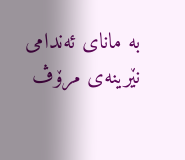بە مانای ئەندامی نێرینەی مرۆڤ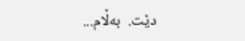دێت.  بەڵام...